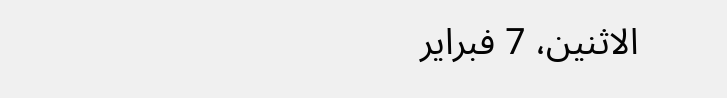الاثنين، 7 فبراير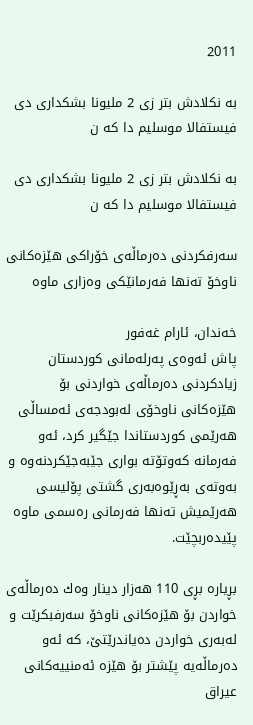2011

به نكلادش بتر زى 2 مليونا بشكدارى دى فيستفالا موسليم دا كه ن

به نكلادش بتر زى 2 مليونا بشكدارى دى فيستفالا موسليم دا كه ن

سه‌رفكردنی‌ ده‌رماڵه‌ی‌ خۆراكی‌ هێزه‌كانی‌ ناوخۆ ته‌نها فه‌رمانێكی‌ وه‌زاری‌ ماوه‌

خه‌ندان، ئارام غه‌فور
پاش ئه‌وه‌ی‌ په‌رله‌مانی‌ كوردستان زیادكردنی‌ ده‌رماڵه‌ی‌ خواردنی‌ بۆ هێزه‌كانی‌ ناوخۆی له‌بودجه‌ی‌ ئه‌مساڵی هه‌رێمی‌ كوردستاندا جێگیر كرد، ئه‌و فه‌رمانه‌ كه‌وتۆته‌ بواری جێبه‌جێكردنه‌وه‌ و به‌وته‌ی‌ به‌ڕێوه‌به‌ری‌ گشتی‌ پۆلیسی هه‌رێمیش ته‌نها فه‌رمانی‌ ره‌سمی‌ ماوه‌ پێیده‌ربچێت.

بڕیاره‌ بڕی 110 هه‌زار دینار وه‌ك ده‌رماڵه‌ی‌ خواردن بۆ هێزه‌كانی‌ ناوخۆ سه‌رفبكرێت و له‌به‌ری خواردن ده‌یاندرێتێ، كه‌ ئه‌و ده‌رماڵه‌یه‌ پێشتر بۆ هێزه‌ ئه‌منییه‌كانی‌ عیراق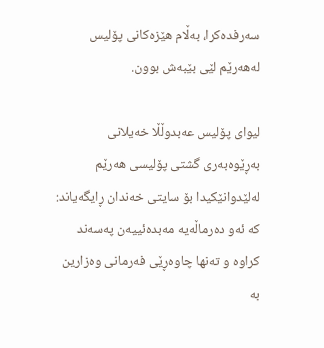سه‌رفده‌كرا، به‌ڵام هێزه‌كانی‌ پۆلیس له‌هه‌رێم لێی بێبه‌ش بوون.

لیوای پۆلیس عه‌بدوڵڵا خه‌یلانی‌ به‌ڕێوه‌به‌ری‌ گشتی‌ پۆلیسی هه‌رێم له‌لێدوانێكیدا بۆ سایتی‌ خه‌ندان ڕایگه‌یاند: كه‌ ئه‌و ده‌رماڵه‌یه‌ مه‌بده‌ئییه‌ن په‌سه‌ند كراوه‌ و ته‌نها چاوه‌ڕێی فه‌رمانی‌ وه‌زارین به‌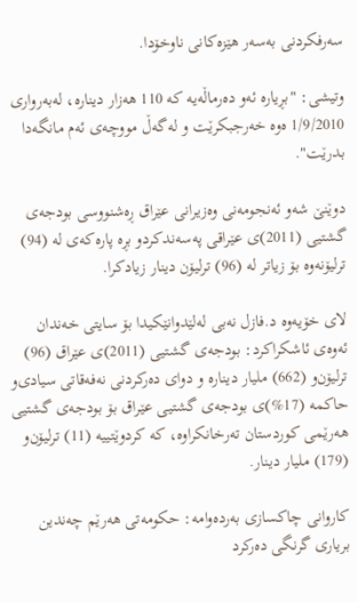سه‌رفكردنی‌ به‌سه‌ر هێزه‌كانی‌ ناوخۆدا.

وتیشی: "بڕیاره‌ ئه‌و ده‌رماڵه‌یه‌ كه‌ 110 هه‌زار دیناره‌، له‌به‌رواری 1/9/2010 ه‌وه‌ خه‌رجبكرێت و له‌گه‌ڵ مووچه‌ی‌ ئه‌م مانگه‌دا بدرێت".

دوێنێ‌ شه‌و ئه‌نجومه‌نی‌ وه‌زیرانی‌ عێراق ڕه‌شنووسی‌ بودجه‌ی‌ گشتیی‌ (2011)ی‌ عێراقی‌ په‌سه‌ندكرد‌و بڕه‌ پاره‌كه‌ی‌ له‌ (94) ترلیۆنه‌وه‌ بۆ زیاتر له‌ (96) ترلیۆن دینار زیادكرا.

لای خۆیه‌وه‌ د.فازل نه‌بی‌ له‌لێدوانێكیدا بۆ سایتی‌ خه‌ندان ئه‌وه‌ی‌ ئاشكراكرد: بودجه‌ی‌ گشتیی‌ (2011)ی‌ عێراق (96) ترلیۆن‌و (662) ملیار دیناره‌ ‌و دوای‌ ده‌ركردنی‌ نه‌فه‌قاتی‌ سیادی‌‌و حاكمه‌ (17%)ی‌ بودجه‌ی‌ گشتیی‌ عێراق بۆ بودجه‌ی‌ گشتیی‌ هه‌رێمی‌ كوردستان ته‌رخانكراوه‌، كه‌ كردوێتییه‌ (11) ترلیۆن‌و (179) ملیار دینار.

كاروانی‌ چاكسازی‌ به‌رده‌وامه‌: حكومه‌تی‌ هه‌رێم چه‌ندین بریاری‌ گرنگی‌ ده‌ركرد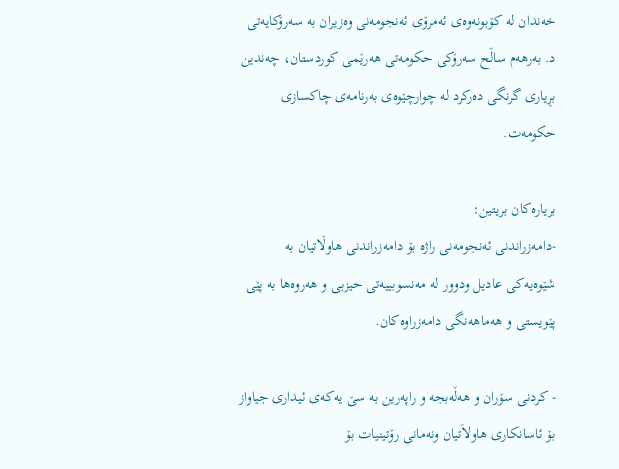خه‌ندان له‌ كۆبونه‌وه‌ی‌ ئه‌مرۆی‌ ئه‌نجومه‌نی‌ وه‌زیران به‌ سه‌رۆكایه‌تی‌ د. به‌رهه‌م ساڵح سه‌رۆكی‌ حكومه‌تی‌ هه‌رێمی‌ كوردستان، چه‌ندین بڕیاری‌ گرنگی‌ ده‌ركرد له‌ چوارچێوه‌ی‌ به‌رنامه‌ی‌ چاكسازی‌ حكومه‌ت.

بریاره‌كان بریتین:
-دامه‌زراندنی‌ ئه‌نجومه‌نی‌ راژه‌ بۆ دامه‌زراندنی‌ ها‌وڵاتیان به‌ شێوه‌یه‌كی‌ عادیل ودوور له‌ مه‌نسوبییه‌تی‌ حیزبی‌ و هه‌روه‌ها به‌ پێی‌ پێویستی‌ و هه‌ماهه‌نگی‌ دامه‌زراوه‌كان.

- كردنی‌ سۆران و هه‌ڵه‌بجه‌ و راپه‌رین به‌ سێ‌ یه‌كه‌ی‌ ئیداری‌ جیاواز بۆ ئاسانكاری‌ هاولاَتیان ونه‌مانی‌ رۆتینيات بۆ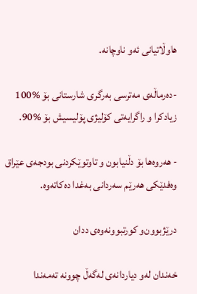هاوڵاتیانی‌ ئه‌و ناوچانه‌.

-ده‌رماڵه‌ی‌ مه‌ترسی‌ به‌رگری‌ شارستانی‌ بۆ %100 زیادكرا و راگرایه‌تی‌ كۆلیژی‌ پۆلیسیش بۆ %90.

- هه‌روه‌ها بۆ دڵنیابون و تاوتوێكردنی‌ بودجه‌ی‌ عێراق وه‌فدێكی‌ هه‌رێم سه‌ردانی‌ به‌غدا ده‌كاته‌وه‌.

درێژبوون‌و كورتبوونه‌وه‌ی ددان

خه‌ندان له‌و دیاردانه‌ی له‌گه‌ڵ چوونه‌ ته‌مه‌ندا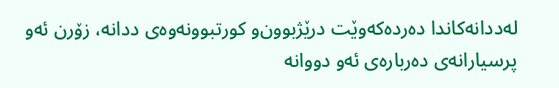له‌ددانه‌كاندا ده‌رده‌كه‌وێت درێژبوون‌و كورتبوونه‌وه‌ی ددانه‌، زۆرن ئه‌و پرسیارانه‌ی ده‌رباره‌ی ئه‌و دووانه‌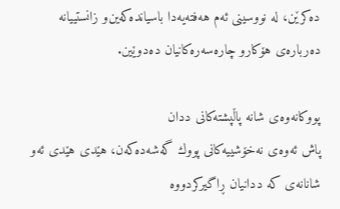ده‌كرێن، له‌ نووسینی ئه‌م هه‌فته‌یه‌دا باسیانده‌كه‌ین‌و زانستییانه‌ ده‌رباره‌ی هۆكار‌و چاره‌سه‌ره‌كانیان ده‌دوێین.

پووكانه‌وه‌ی شانه‌ پاڵپشته‌كانی ددان
پاش ئه‌وه‌ی نه‌خۆشییه‌كانی پووك گه‌شه‌ده‌كه‌ن، هێدی هێدی ئه‌و شانانه‌ی كه‌ ددانیان ڕاگیركردووه‌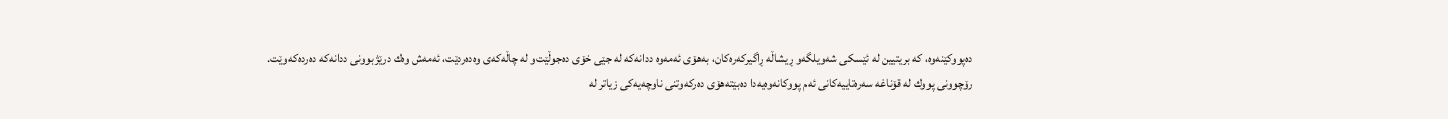ده‌پووكێنه‌وه‌، كه‌ بریتیین له‌ ئێسكی شه‌ویلگه‌‌و ڕیشاڵه‌ ڕاگیركه‌ره‌كان، به‌هۆی ئه‌مه‌وه‌ ددانه‌كه‌ له‌ جێی خۆی ده‌جوڵێت‌و له‌ چاڵه‌كه‌ی وه‌ده‌ردێت، ئه‌مه‌ش وه‌ك درێژبوونی ددانه‌كه‌ ده‌رده‌كه‌وێت.
رۆچوونی پووك له‌ قۆناغه‌ سه‌ره‌تاییه‌كانی ئه‌م پووكانه‌وه‌یه‌دا ده‌بێته‌هۆی ده‌ركه‌وتنی ناوچه‌یه‌كی زیاتر له‌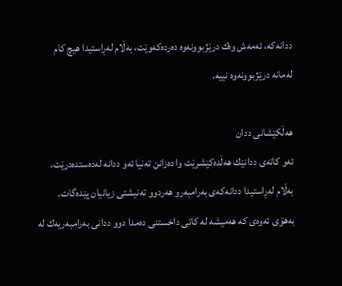ددانه‌كه‌، ئه‌مه‌ش وه‌ك درێژبوونه‌وه‌ ده‌رده‌كه‌وێت، به‌ڵام له‌ڕاستیدا هیچ كام له‌مانه‌ درێژبوونه‌وه‌ نییه‌.

هه‌ڵكێشانی ددان
ئه‌و كاته‌ی ددانێك هه‌ڵده‌كێشرێت وا ده‌زانن ته‌نیا ئه‌و ددانه‌ له‌ده‌ستده‌درێت، به‌ڵام له‌ڕاستیدا ددانه‌كه‌ی به‌رامبه‌ر‌و هه‌ردوو ته‌نیشتی زیانیان پێده‌گات. به‌هۆی ئه‌وه‌ی كه‌ هه‌میشه‌ له‌ كاتی داخستنی ده‌مدا دوو ددانی به‌رامبه‌ریه‌ك له‌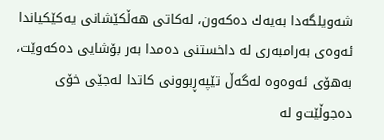شه‌ویلگه‌دا به‌یه‌ك ده‌كه‌ون، له‌كاتی هه‌ڵكێشانی یه‌كێكیاندا ئه‌وه‌ی به‌رامبه‌ری له‌ داخستنی ده‌مدا به‌ر بۆشایی ده‌كه‌وێت، به‌هۆی ئه‌وه‌وه‌ له‌گه‌ڵ تێپه‌ڕبوونی كاتدا له‌جێی خۆی ده‌جوڵێت‌و له‌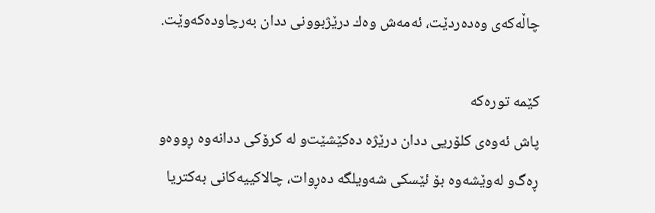چاڵه‌كه‌ی وه‌ده‌ردێت، ئه‌مه‌ش وه‌ك درێژبوونی ددان به‌رچاوده‌كه‌وێت.

كێمه‌ توره‌كه‌
پاش ئه‌وه‌ی كلۆریی ددان درێژه‌ ده‌كێشێت‌و له‌ كرۆكی ددانه‌وه‌ ڕووه‌و ڕه‌گ‌و له‌وێشه‌وه‌ بۆ ئێسكی شه‌ویلگه‌ ده‌ڕوات، چالاكییه‌كانی به‌كتریا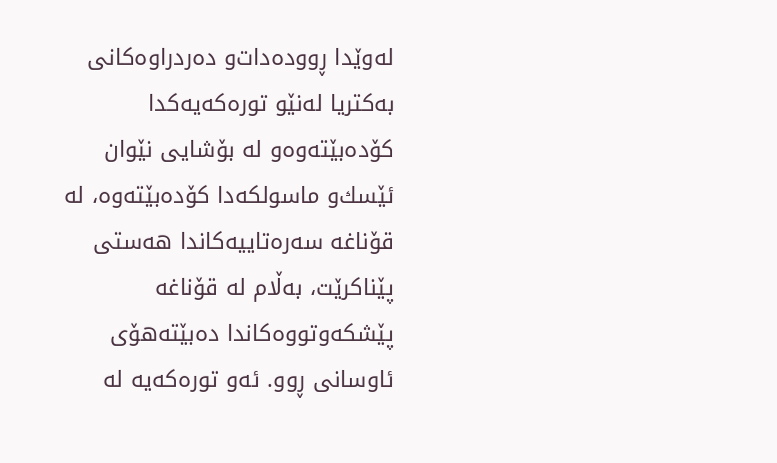له‌وێدا ڕووده‌دات‌و ده‌ردراوه‌كانی به‌كتریا له‌نێو توره‌كه‌یه‌كدا كۆده‌بێته‌وه‌‌و له‌ بۆشایی نێوان ئێسك‌و ماسولكه‌دا كۆده‌بێته‌وه‌، له‌ قۆناغه‌ سه‌ره‌تاییه‌كاندا هه‌ستی پێناكرێت، به‌ڵام له‌ قۆناغه‌ پێشكه‌وتووه‌كاندا ده‌بێته‌هۆی ئاوسانی ڕوو. ئه‌و توره‌كه‌یه‌ له‌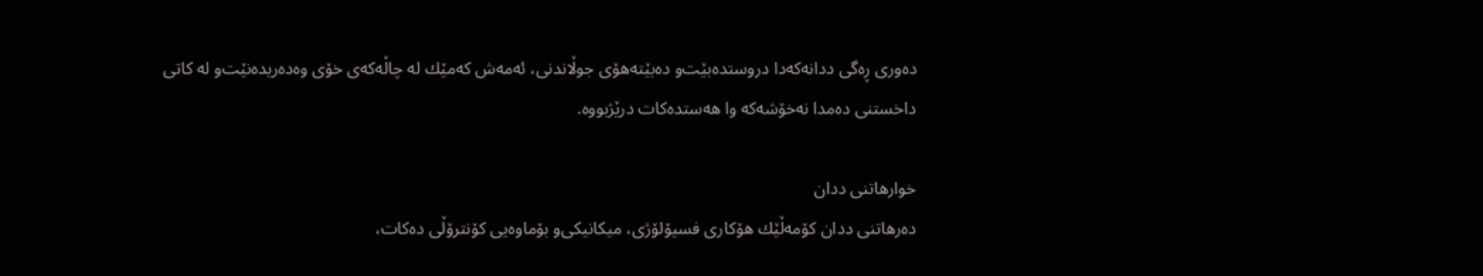ده‌وری ڕه‌گی ددانه‌كه‌دا دروستده‌بێت‌و ده‌بێته‌هۆی جوڵاندنی، ئه‌مه‌ش كه‌مێك له‌ چاڵه‌كه‌ی خۆی وه‌ده‌ریده‌نێت‌و له‌ كاتی داخستنی ده‌مدا نه‌خۆشه‌كه‌ وا هه‌ستده‌كات درێژبووه‌.

خوارهاتنی ددان
ده‌رهاتنی ددان كۆمه‌ڵێك هۆكاری فسیۆلۆژی، میكانیكی‌و بۆماوه‌یی كۆنترۆڵی ده‌كات،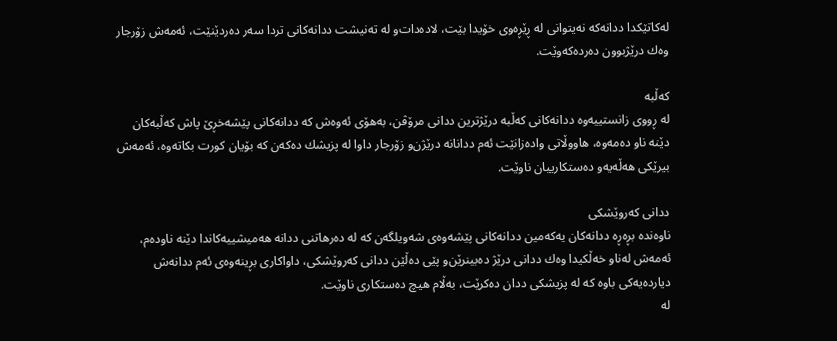له‌كاتێكدا ددانه‌كه‌ نه‌یتوانی له‌ ڕێڕه‌وی خۆیدا بێت، لاده‌دات‌و له‌ ته‌نیشت ددانه‌كانی تردا سه‌ر ده‌ردێنێت، ئه‌مه‌ش زۆرجار وه‌ك درێژبوون ده‌رده‌كه‌وێت.

كه‌ڵبه‌
له‌ ڕووی زانستییه‌وه‌ ددانه‌كانی كه‌ڵبه‌ درێژترین ددانی مرۆڤن، به‌هۆی ئه‌وه‌ش كه‌ ددانه‌كانی پێشه‌خڕێ پاش كه‌ڵبه‌كان دێنه‌ ناو ده‌مه‌وه‌، هاووڵاتی واده‌زانێت ئه‌م ددانانه‌ درێژن‌و زۆرجار داوا له‌ پزیشك ده‌كه‌ن كه‌ بۆیان كورت بكاته‌وه‌، ئه‌مه‌ش بیرێكی هه‌ڵه‌یه‌‌و ده‌ستكارییان ناوێت.

ددانی كه‌روێشكی
ناوه‌نده‌ بڕه‌ڕه‌ ددانه‌كان یه‌كه‌مین ددانه‌كانی پێشه‌وه‌ی شه‌ویلگه‌ن كه‌ له‌ ده‌رهاتنی ددانه‌ هه‌میشییه‌كاندا دێنه‌ ناوده‌م، ئه‌مه‌ش له‌ناو خه‌ڵكیدا وه‌ك ددانی درێژ ده‌بینرێن‌و پێی ده‌ڵێن ددانی كه‌روێشكی، داواكاری بڕینه‌وه‌ی ئه‌م ددانه‌ش دیارده‌یه‌كی باوه‌ كه‌ له‌ پزیشكی ددان ده‌كرێت، به‌ڵام هیچ ده‌ستكاری ناوێت.
له‌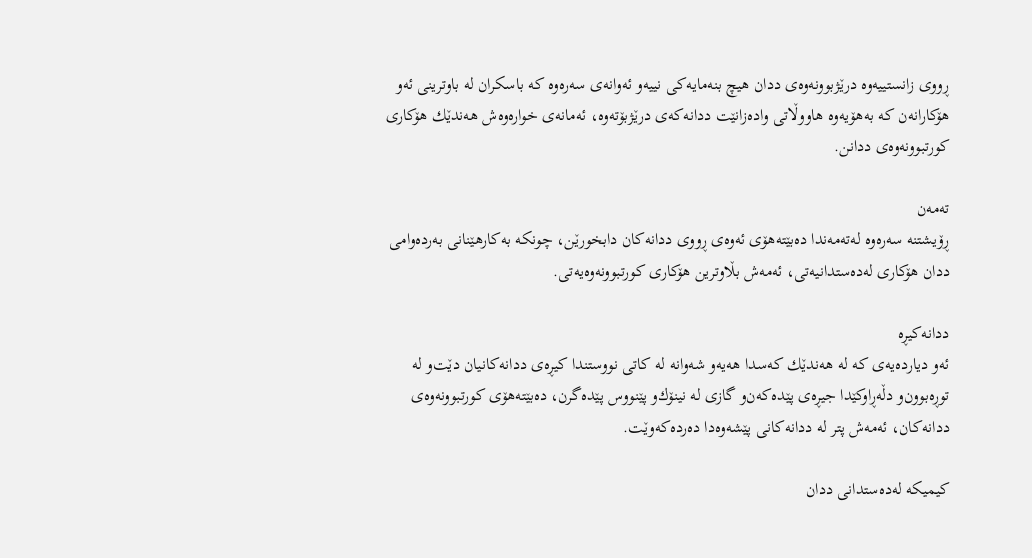ڕووی زانستییه‌وه‌ درێژبوونه‌وه‌ی ددان هیچ بنه‌مایه‌كی نییه‌‌و ئه‌وانه‌ی سه‌ره‌وه‌ كه‌ باسكران له‌ باوترینی ئه‌و هۆكارانه‌ن كه‌ به‌هۆیه‌وه‌ هاووڵاتی واده‌زانێت ددانه‌كه‌ی درێژبۆته‌وه‌، ئه‌مانه‌ی خواره‌وه‌ش هه‌ندێك هۆكاری كورتبوونه‌وه‌ی ددانن.

ته‌مه‌ن
ڕۆیشتنه‌ سه‌ره‌وه‌ له‌ته‌مه‌ندا ده‌بێته‌هۆی ئه‌وه‌ی ڕووی ددانه‌كان دابخورێن، چونكه‌ به‌كارهێنانی به‌رده‌وامی ددان هۆكاری له‌ده‌ستدانیه‌تی، ئه‌مه‌ش بڵاوترین هۆكاری كورتبوونه‌وه‌یه‌تی.

ددانه‌كیڕه‌
ئه‌و دیارده‌یه‌ی كه‌ له‌ هه‌ندێك كه‌سدا هه‌یه‌‌و شه‌وانه‌ له‌ كاتی نووستندا كیڕه‌ی ددانه‌كانیان دێت‌و له‌ توڕه‌بوون‌و دڵه‌ڕاوكێدا جیڕه‌ی پێده‌كه‌ن‌و گازی له‌ نینۆك‌و پێنووس پێده‌گرن، ده‌بێته‌هۆی كورتبوونه‌وه‌ی ددانه‌كان، ئه‌مه‌ش پتر له‌ ددانه‌كانی پێشه‌وه‌دا ده‌رده‌كه‌وێت.

كیمیكه‌ له‌ده‌ستدانی ددان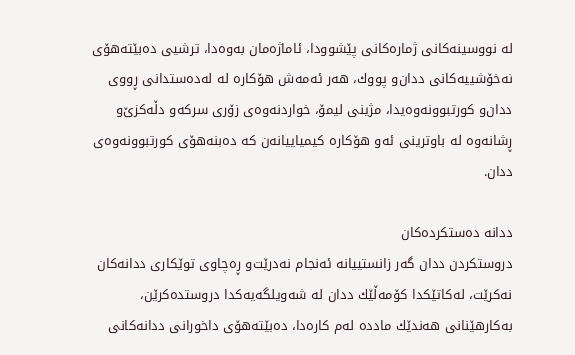له‌ نووسینه‌كانی ژماره‌كانی پێشوودا، ئاماژه‌مان به‌وه‌دا، ترشیی ده‌بێته‌هۆی نه‌خۆشییه‌كانی ددان‌و پووك، هه‌ر ئه‌مه‌ش هۆكاره‌ له‌ له‌ده‌ستدانی ڕووی ددان‌و كورتبوونه‌وه‌یدا، مژینی لیمۆ، خواردنه‌وه‌ی زۆری سركه‌‌و دڵه‌كزێ‌و ڕشانه‌وه‌ له‌ باوترینی ئه‌و هۆكاره‌ كیمیاییانه‌ن كه‌ ده‌بنه‌هۆی كورتبوونه‌وه‌ی ددان.

ددانه‌ ده‌ستكرده‌كان
دروستكردن ددان گه‌ر زانستییانه‌ ئه‌نجام نه‌درێت‌و ڕه‌چاوی توێكاری ددانه‌كان نه‌كرێت، له‌كاتێكدا كۆمه‌ڵێك ددان له‌ شه‌ویلگه‌یه‌كدا دروستده‌كرێن، به‌كارهێنانی هه‌ندێك مادده‌ له‌م كاره‌دا، ده‌بێته‌هۆی داخورانی ددانه‌كانی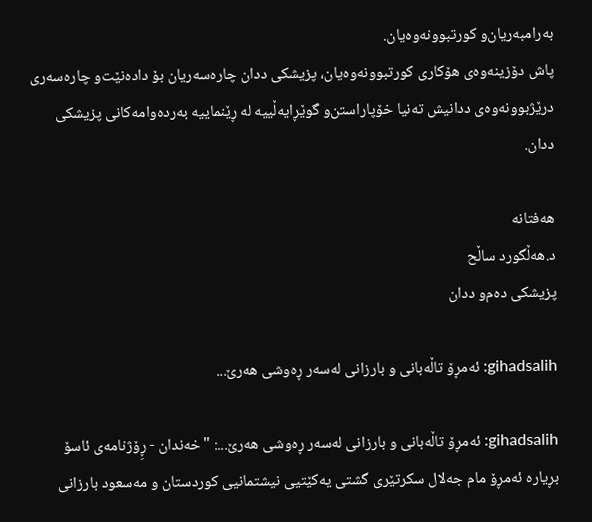به‌رامبه‌ریان‌و كورتبوونه‌وه‌یان.
پاش دۆزینه‌وه‌ی هۆكاری كورتبوونه‌وه‌یان، پزیشكی ددان چاره‌سه‌ریان بۆ داده‌نێت‌و چاره‌سه‌ری درێژبوونه‌وه‌ی ددانیش ته‌نیا خۆپاراستن‌و گوێڕایه‌ڵییه‌ له‌ ڕێنماییه‌ به‌رده‌وامه‌كانی پزیشكی ددان.

هه‌فتانه‌
د.هه‌ڵگورد ساڵح
پزیشكی ده‌م‌و ددان

gihadsalih: ئه‌مڕۆ تاڵه‌بانی‌ و بارزانی‌ له‌سه‌ر ڕه‌وشی‌ هه‌رێ...

gihadsalih: ئه‌مڕۆ تاڵه‌بانی‌ و بارزانی‌ له‌سه‌ر ڕه‌وشی‌ هه‌رێ...: "خه‌ندان - ڕِۆژنامه‌ی ئاسۆ بڕیاره‌ ئه‌مڕۆ مام جه‌لال سكرتێری‌ گشتی‌ یه‌كێتیی‌ نیشتمانیی‌ كوردستان و مه‌سعود بارزانی‌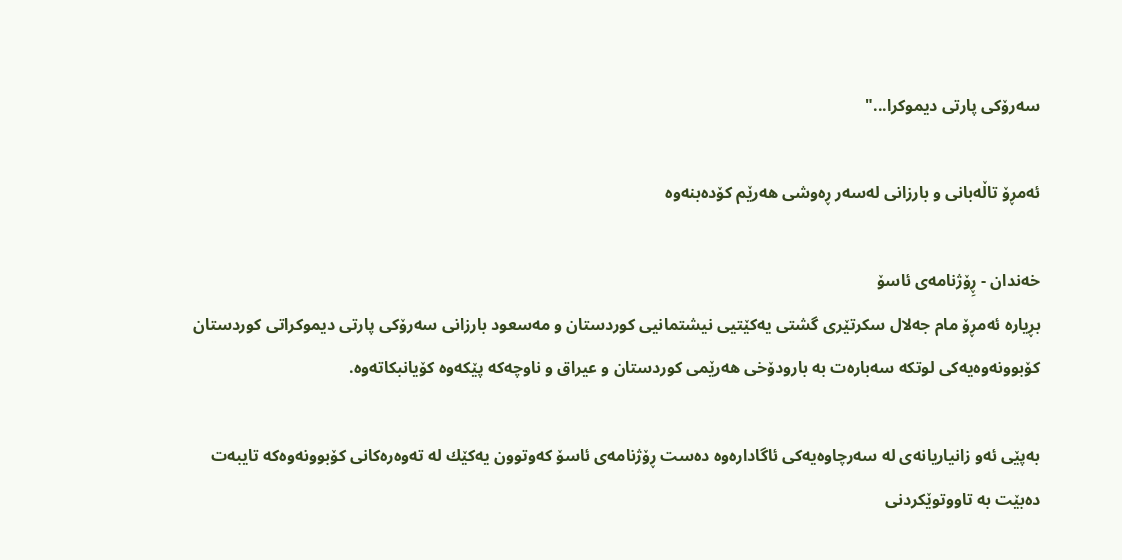سه‌رۆكی‌ پارتی‌ دیموكرا..."

ئه‌مڕۆ تاڵه‌بانی‌ و بارزانی‌ له‌سه‌ر ڕه‌وشی‌ هه‌رێم كۆده‌بنه‌وه‌

خه‌ندان - ڕِۆژنامه‌ی ئاسۆ
بڕیاره‌ ئه‌مڕۆ مام جه‌لال سكرتێری‌ گشتی‌ یه‌كێتیی‌ نیشتمانیی‌ كوردستان و مه‌سعود بارزانی‌ سه‌رۆكی‌ پارتی‌ دیموكراتی‌ كوردستان كۆبوونه‌وه‌یه‌كی‌ لوتكه‌ سه‌باره‌ت به‌ بارودۆخی‌ هه‌رێمی‌ كوردستان و عیراق و ناوچه‌كه‌ پێكه‌وه‌ كۆیانبكاته‌وه‌.

به‌پێی‌ ئه‌و زانیاریانه‌ی‌ له‌ سه‌رچاوه‌یه‌كی‌ ئاگاداره‌وه‌ ده‌ست ڕۆژنامه‌ی‌ ئاسۆ كه‌وتوون یه‌كێك له‌ ته‌وه‌ره‌كانی‌ كۆبوونه‌وه‌كه‌ تایبه‌ت ده‌بێت به‌ تاووتوێكردنی‌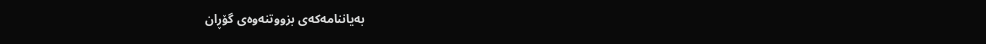به‌یاننامه‌كه‌ی‌ بزووتنه‌وه‌ی‌ گۆڕان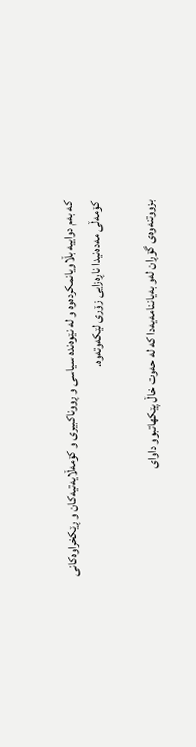كه‌ به‌م دواییه‌ بڵاویانمكرده‌وه‌ و له‌ نێوه‌نده‌ سیاسی‌ و ڕووناكبیری‌ و كۆمه‌ڵایه‌تیه‌كان و ڕێكخراوه‌كانی‌ كۆمه‌ڵی‌ مه‌ده‌نیدا ناڕه‌زایی‌ زۆری‌ لێكه‌وته‌وه‌.

بزووتنه‌وه‌ی‌ گۆڕان له‌و به‌یاننامه‌یه‌دا كه‌ له‌ حه‌وت خاڵ پێكهاتبوو داوای‌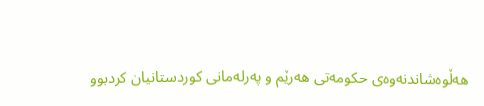هه‌ڵوه‌شاندنه‌وه‌ی‌ حكومه‌تی‌ هه‌رێم و په‌رله‌مانی‌ كوردستانیان كردبوو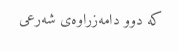كه‌ دوو دامه‌زراوه‌ی‌ شه‌رعی‌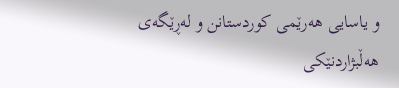و یاسایی‌ هه‌رێمی‌ كوردستانن و له‌ڕێگه‌ی‌ هه‌ڵبژاردنێكی‌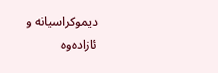دیموكراسیانه‌ و ئازاده‌وه‌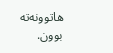هاتوونه‌ته‌ بوون.